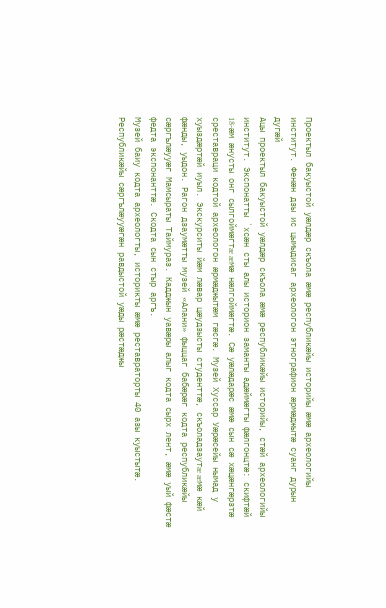Проектыл бакуыстой уæлдæр скъола æмæ республикæйы историйы æмæ археологийы институт. Фенæн дзы ис цымыдисаг археологон этнографион æрмæджытæ суанг дурын дугæй
Ацы проектыл бакуыстой уæлдæр скъола æмæ республикæйы историйы, стæй археологийы институт. Экспонатты `хсæн сты алы историон заманты адæймæгты фæлгонцтæ: скифтæй 18-æм æнусты онг сылгоймæгтæ æмæ нæлгоймæгтæ. Сæ уæлæдарæс æмæ сын сæ хæцæнгæрзтæ среставраци кодтой археологон æрмæджытæм гæсгæ. Музей Хуссар Уæрæсейы нымад у хуыздæртæй иуыл. Экскурситы йæм лæвар цæудзысты студенттæ, скъоладзаутæ æмæ кæй фæнды, уыдон. Рагон дзаумæтты музей «Алани» фыццаг бабæрæг кодта республикæйы сæргълæууæг Мамсыраты Таймураз. Кадджын уавæры алыг кодта сырх лент, æмæ уый фæстæ федта экспонанттæ. Скодта сын стыр аргъ.
Музей баиу кодта археологты, историкты æмæ реставраторты 40 азы куыстытæ. Республикæйы сæргълæууæгæн равдыстой уæды рæстæджы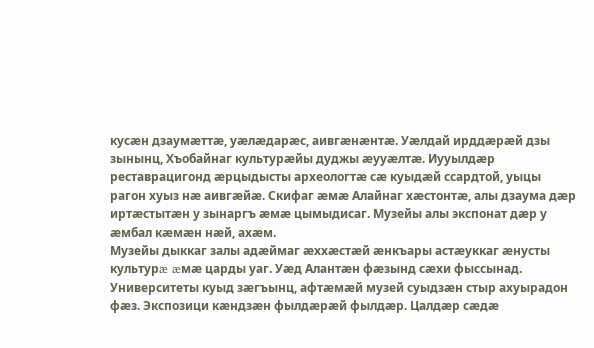кусæн дзаумæттæ, уæлæдарæс, аивгæнæнтæ. Уæлдай ирддæрæй дзы зынынц, Хъобайнаг культурæйы дуджы æууæлтæ. Иууылдæр реставрацигонд æрцыдысты археологтæ сæ куыдæй ссардтой, уыцы рагон хуыз нæ аивгæйæ. Скифаг æмæ Алайнаг хæстонтæ, алы дзаума дæр иртæстытæн у зынаргъ æмæ цымыдисаг. Музейы алы экспонат дæр у æмбал кæмæн нæй, ахæм.
Музейы дыккаг залы адæймаг æххæстæй æнкъары астæуккаг æнусты культурæ æмæ царды уаг. Уæд Алантæн фæзынд сæхи фыссынад. Университеты куыд зæгъынц, афтæмæй музей суыдзæн стыр ахуырадон фæз. Экспозици кæндзæн фылдæрæй фылдæр. Цалдæр сæдæ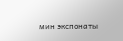мин экспонаты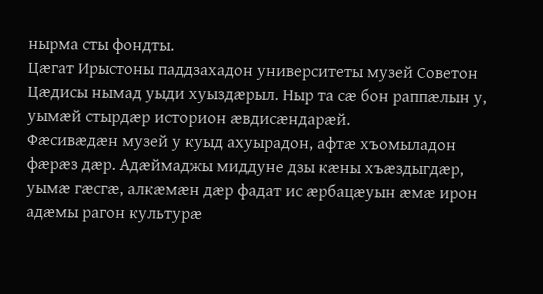нырма сты фондты.
Цæгат Ирыстоны паддзахадон университеты музей Советон Цæдисы нымад уыди хуыздæрыл. Ныр та сæ бон раппæлын у, уымæй стырдæр историон æвдисæндарæй.
Фæсивæдæн музей у куыд ахуырадон, афтæ хъомыладон фæрæз дæр. Адæймаджы миддуне дзы кæны хъæздыгдæр, уымæ гæсгæ, алкæмæн дæр фадат ис æрбацæуын æмæ ирон адæмы рагон культурæ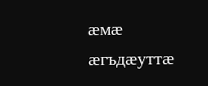æмæ æгъдæуттæ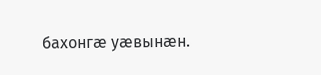бахонгæ уæвынæн.